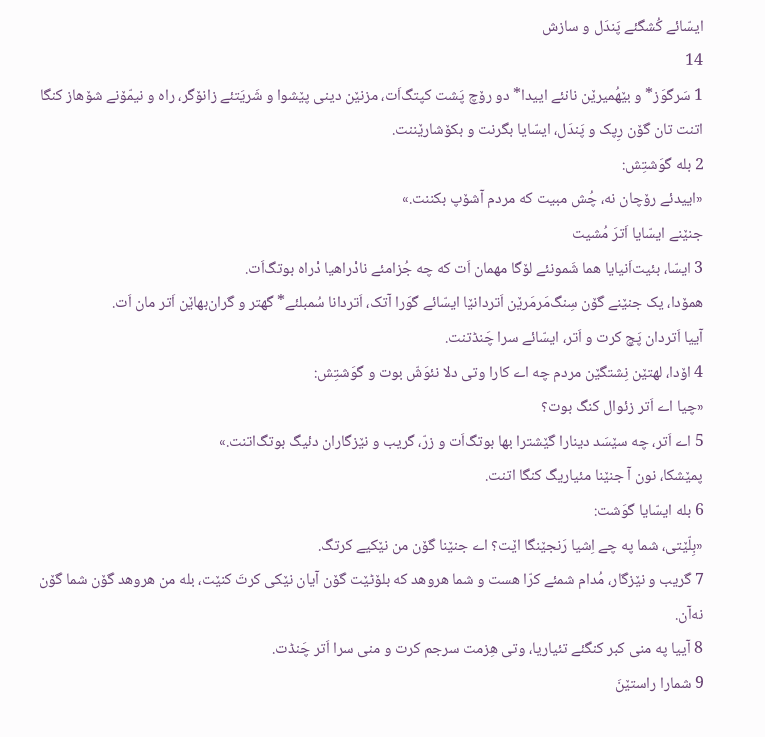ایسّائے کُشگئے پَندَل و سازش
14
1 سَرگوَز* و بێهُمیرێن نانئے اییدا* دو رۆچ پَشت کپتگ‌اَت، مزنێن دینی پێشوا و شَریَتئے زانۆگر، راه و نیمّۆنے شۆهاز کنگا اتنت تان گۆن رِپک و پَندَل، ایسّایا بگرنت و بکۆشارێننت.
2 بله گوَشتِش:
«اییدئے رۆچان نه، چُش مبیت که مردم آشۆپ بکننت.»
جنێنے ایسّایا اَترَ مُشیت
3 ایسّا، بئیت‌اَنیایا هما شَمونئے لۆگا مهمان اَت که چه جُزامئے نادْراهیا دْراه بوتگ‌اَت.
همۆدا، یک جنێنے گۆن سِنگ‌مَرمَرێن اَتردانێا ایسّائے گوَرا آتک، اَتردانا سُمبلئے* گهتر و گران‌بهاێن اَتر مان اَت.
آییا اَتردان پَچ کرت و اَتر، ایسّائے سرا چَنڈتنت.
4 اۆدا، لهتێن نِشتگێن مردم چه اے کارا وتی دلا نئوَشّ بوت و گوَشتِش:
«چیا اے اَتر زئوال کنگ بوت؟
5 اے اَتر، چه سێسَد دینارا گێشترا بها بوتگ‌اَت و زرّ، گریب و نێزگاران دئیگ بوتگ‌اتنت.»
پمێشکا، نون آ جنێنا مئیاریگ کنگا اتنت.
6 بله ایسّایا گوَشت:
«بِلّێتی، شما په چے اِشیا رَنجێنگا اێت؟ اے جنێنا گۆن من نێکیے کرتگ.
7 گریب و نێزگار، مُدام شمئے کرّا هست و شما هروهد که بلۆٹێت گۆن آیان نێکی کرتَ کنێت، بله من هروهد گۆن شما گۆن نه‌آن.
8 آییا په منی کبر کنگئے تئیاریا، وتی هِزمت سرجم کرت و منی سرا اَتر چَنڈت.
9 شمارا راستێنَ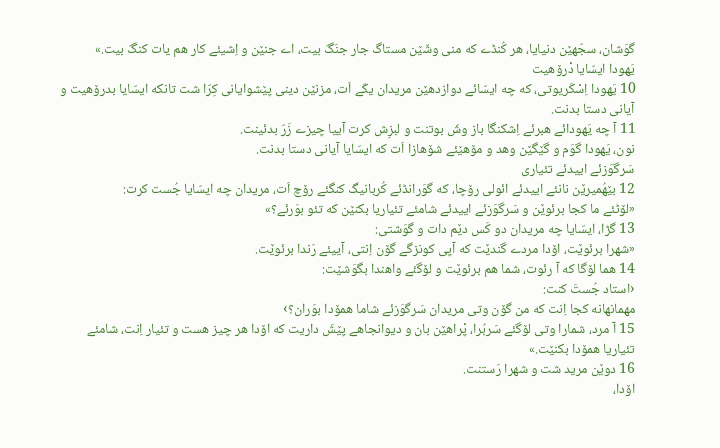گوَشان، سجّهێن دنیایا، هر کُنڈے که منی وشّێن مستاگ جار جنَگَ بیت، اے جنێن و اِشیئے کار هم یات کنگَ بیت.»
یَهودا ایسّایا دْرۆهیت
10 یَهودا اِسْکَریوتی، که چه ایسّائے دوازدهێن مریدان یکّے اَت، مزنێن دینی پێشوایانی کِرّا شت تانکه ایسّایا بدرۆهیت و آیانی دستا بدنت.
11 آ چه یَهودائے هبرئے اِشکنگا باز وشّ بوتنت و لبزِش کرت آییا چیزے زَرّ بدئینت.
نون، یَهودا گوَم و گێگێن وهد و مۆهێئے شۆهازا اَت که ایسّایا آیانی دستا بدنت.
سَرگوَزئے اییدئے تئیاری
12 بێهُمیرێن نانئے اییدئے ائولی رۆچا، که گوَرانڈئے کُربانیگ کنگئے رۆچ اَت، مریدان چه ایسّایا جُست کرت:
«لۆٹئے ما کجا برئوێن و سَرگوَزئے اییدئے شامئے تئیاریا بکنێن که تئو بوَرئے؟»
13 گڑا، ایسّایا چه مریدان دو کَس دێم دات و گوَشتی:
«شهرا برئوێت، اۆدا مردے گندێت که آپی کونزگے گۆن اِنتی، آییئے رَندا برئوێت.
14 هما لۆگا که آ رئوت، شما هم برئوێت و لۆگئے واهندا بگوَشێت:
‹استاد جُستَ کنت:
مهمانهانه کجا اِنت که من گۆن وتی مریدان سَرگوَزئے شاما همۆدا بوَران؟›
15 آ مرد، شمارا وتی لۆگئے سَربُرا، پْراهێن بان و دیوانجاهے پێشَ داریت که اۆدا هر چیز هست و تئیار اِنت، شامئے تئیاریا همۆدا بکنێت.»
16 دوێن مرید شت و شهرا رَستنت.
اۆدا،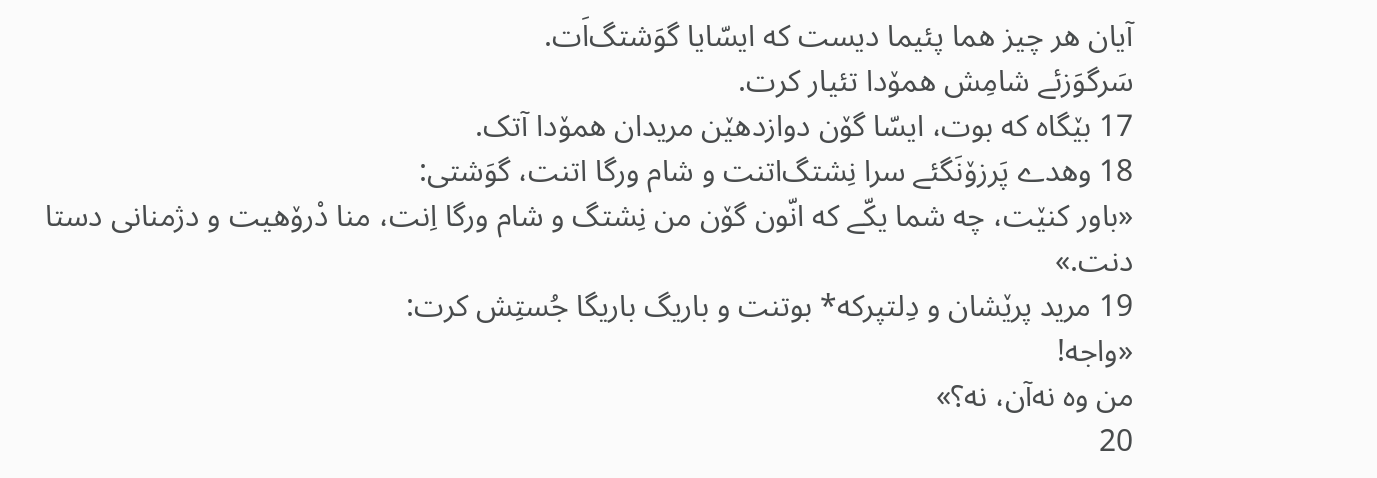آیان هر چیز هما پئیما دیست که ایسّایا گوَشتگ‌اَت.
سَرگوَزئے شامِش همۆدا تئیار کرت.
17 بێگاه که بوت، ایسّا گۆن دوازدهێن مریدان همۆدا آتک.
18 وهدے پَرزۆنَگئے سرا نِشتگ‌اتنت و شام ورگا اتنت، گوَشتی:
«باور کنێت، چه شما یکّے که انّون گۆن من نِشتگ و شام ورگا اِنت، منا دْرۆهیت و دژمنانی دستا دنت.»
19 مرید پرێشان و دِلتپرکه* بوتنت و باریگ باریگا جُستِش کرت:
«واجه!
من وه نه‌آن، نه؟»
20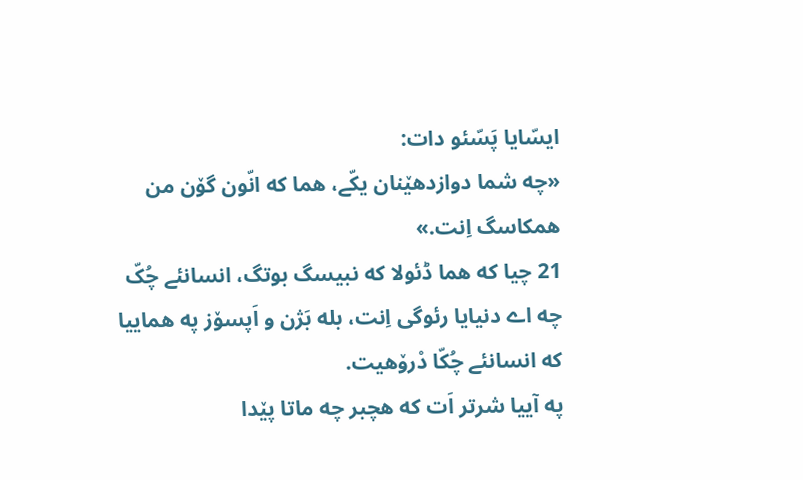ایسّایا پَسّئو دات:
«چه شما دوازدهێنان یکّے، هما که انّون گۆن من همکاسگ اِنت.»
21 چیا که هما ڈئولا که نبیسگ بوتگ، انسانئے چُکّ چه اے دنیایا رئوگی اِنت، بله بَژن و اَپسۆز په هماییا که انسانئے چُکّا دْرۆهیت.
په آییا شرتر اَت که هچبر چه ماتا پێدا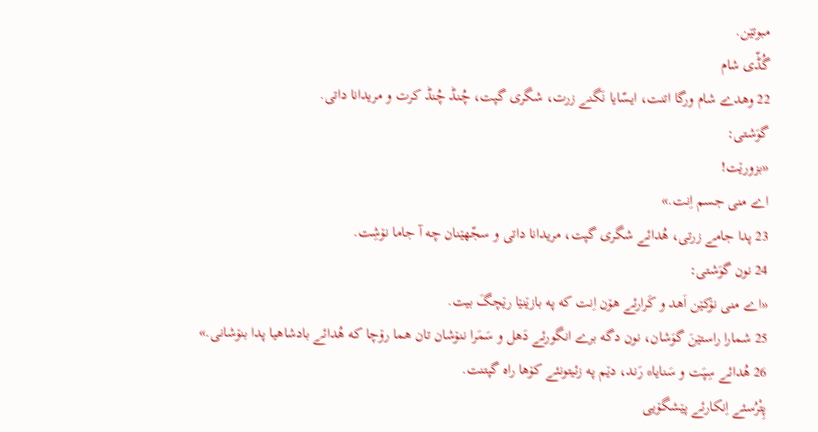مبوتێن.
گُڈّی شام
22 وهدے شام ورگا اتنت، ایسّایا نَگنے زرت، شگری گپت، چُنڈ چُنڈ کرت و مریدانا داتی.
گوَشتی:
«بزورێت!
اے منی جسم اِنت.»
23 پدا جامے زرتی، هُدائے شگری گپت، مریدانا داتی و سجّهێنان چه آ جاما نۆشِت.
24 نون گوَشتی:
«اے منی نۆکێن اَهد و کَرارئے هۆن اِنت که په بازێنێا رێچگَ بیت.
25 شمارا راستێنَ گوَشان، نون دگه برے انگورئے دَهل و سَمَرا ننۆشان تان هما رۆچا که هُدائے بادشاهیا پدا بنۆشانی.»
26 هُدائے سِپَت و سَنایا* رَند، دێم په زئیتونئے کۆها راه گپتنت.
پِتْرُسئے اِنکارئے پێشگۆیی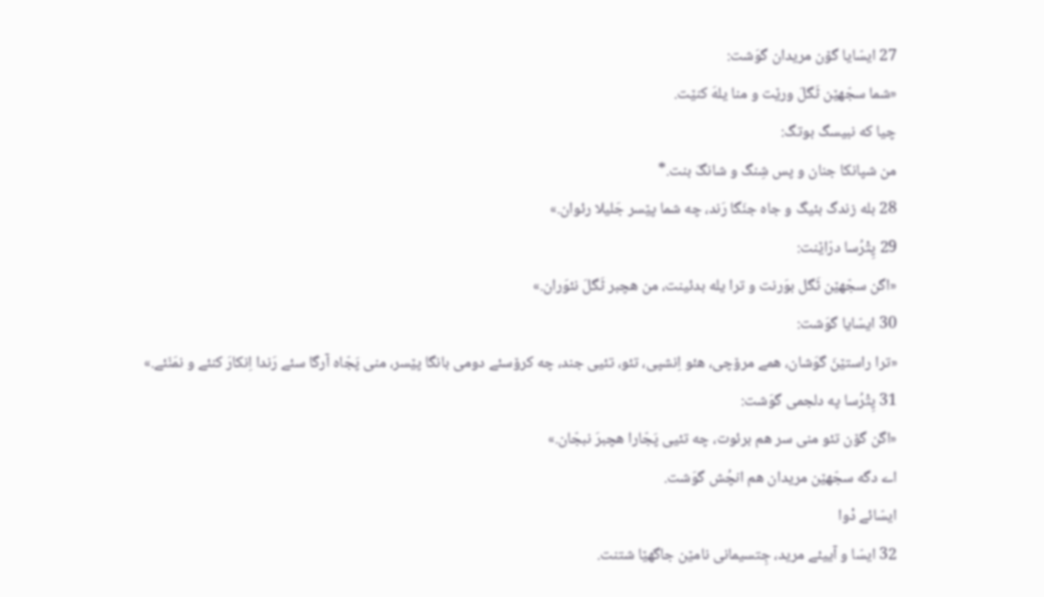27 ایسّایا گۆن مریدان گوَشت:
«شما سجّهێن ٹَگلَ ورێت و منا یلهَ کنێت.
چیا که نبیسگ بوتگ:
من شپانکا جنان و پس شِنگ و شانگَ بنت.*
28 بله زندگ بئیگ و جاه جنَگا رَند، چه شما پێسر جَلیلا رئوان.»
29 پِتْرُسا درّاێنت:
«اگن سجّهێن ٹَگل بوَرنت و ترا یله بدئینت، من هچبر ٹَگلَ نئوَران.»
30 ایسّایا گوَشت:
«ترا راستێنَ گوَشان، همے مرۆچی، هئو اِنشپی، تئو، تئیی جند، چه کرۆسئے دومی بانگا پێسر، منی پَجّاه آرگا سئے رَندا اِنکارَ کنئے و نمَنّئے.»
31 پِتْرُسا په دلجمی گوَشت:
«اگن گۆن تئو منی سر هم برئوت، چه تئیی پَجّارا هچبرَ نبجّان.»
اے دگه سجّهێن مریدان هم انچُش گوَشت.
ایسّائے دْوا
32 ایسّا و آییئے مرید، جِتسیمانی نامێن جاگهێا شتنت.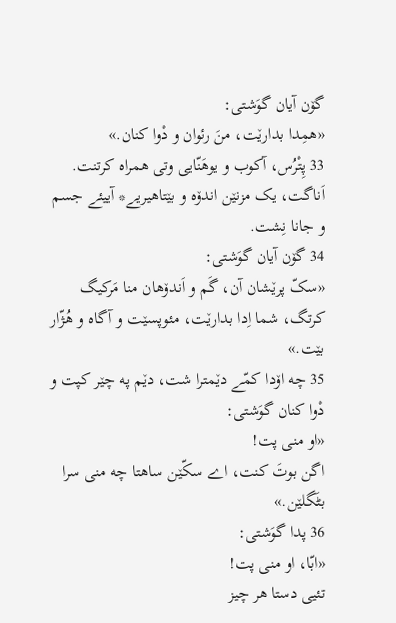گۆن آیان گوَشتی:
«همِدا بدارێت، منَ رئوان و دْوا کنان.»
33 پِتْرُس، آکوب و یوهَنّایی وتی همراه کرتنت.
اَناگت، یک مزنێن اندۆه و بێتاهیریے* آییئے جسم و جانا نِشت.
34 گۆن آیان گوَشتی:
«سکّ پرێشان آن، گَم و اَندۆهان منا مَرکیگ کرتگ، شما اِدا بدارێت، مئوپسێت و آگاه و هُژّار بێت.»
35 چه اۆدا کمّے دێمترا شت، دێم په چێر کپت و دْوا کنان گوَشتی:
«او منی پت!
اگن بوتَ کنت، اے سکّێن ساهتا چه منی سرا بٹَگلێن.»
36 پدا گوَشتی:
«ابّا، او منی پت!
تئیی دستا هر چیز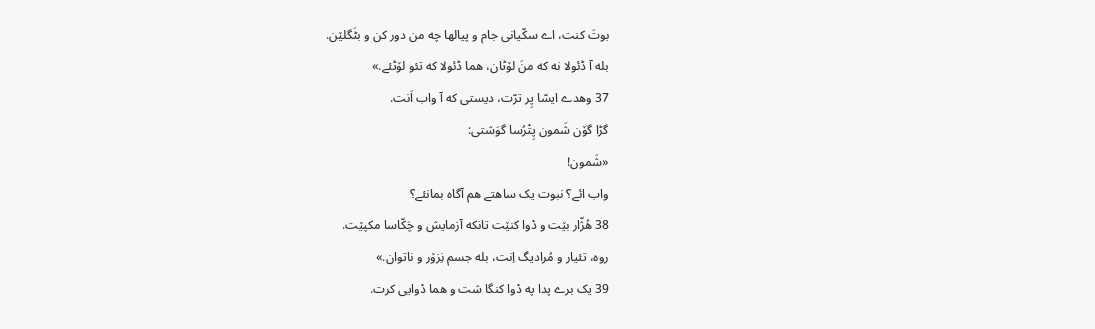بوتَ کنت، اے سکّیانی جام و پیالها چه من دور کن و بٹَگلێن.
بله آ ڈئولا نه که منَ لۆٹان، هما ڈئولا که تئو لۆٹئے.»
37 وهدے ایسّا پِر ترّت، دیستی که آ واب اَنت.
گڑا گۆن شَمون پِتْرُسا گوَشتی:
«شَمون!
واب ائے؟ نبوت یک ساهتے هم آگاه بمانئے؟
38 هُژّار بێت و دْوا کنێت تانکه آزمایش و چَکّاسا مکپێت.
روه، تئیار و مُرادیگ اِنت، بله جسم نِزۆر و ناتوان.»
39 یک برے پدا په دْوا کنگا شت و هما دْوایی کرت.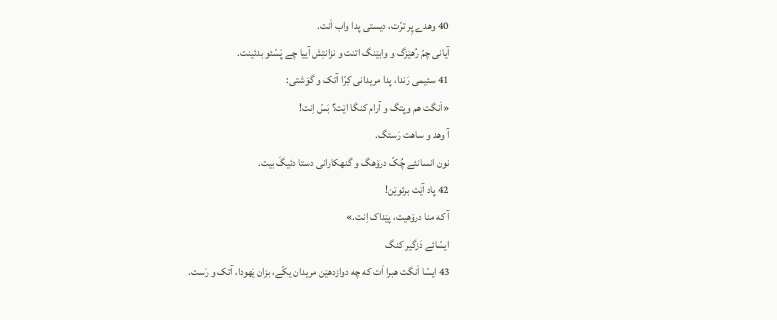40 وهدے پِر ترّت، دیستی پدا واب اَنت.
آیانی چمّ رُهێزگ و وابێنگ اتنت و نزانتِش آییا چے پَسّئو بدئینت.
41 سئیمی رَندا، پدا مریدانی کِرّا آتک و گوَشتی:
«اَنگت هم وپتگ و آرام کنگا اێت؟ بَسّ اِنت!
آ وهد و ساهت رَستگ.
نون انسانئے چُکّ درۆهگ و گنهکارانی دستا دئیگَ بیت.
42 پاد آێت برئوێن!
آ که منا درۆهیت، پێداک اِنت.»
ایسّائے دَزگیر کنگ
43 ایسّا اَنگت هبرا اَت که چه دوازدهێن مریدان یکّے، بزان یَهودا، آتک و رَست.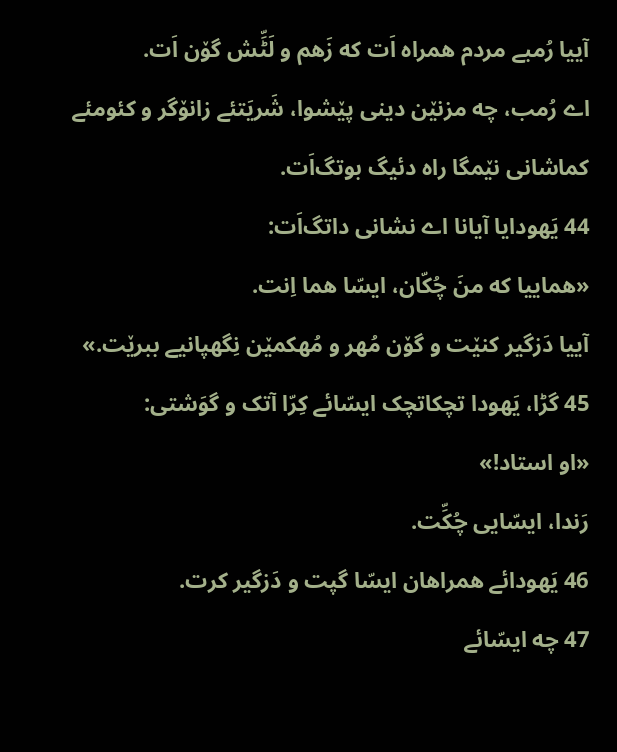آییا رُمبے مردم همراه اَت که زَهم و لَٹِّش گۆن اَت.
اے رُمب، چه مزنێن دینی پێشوا، شَریَتئے زانۆگر و کئومئے کماشانی نێمگا راه دئیگ بوتگ‌اَت.
44 یَهودایا آیانا اے نشانی داتگ‌اَت:
«هماییا که منَ چُکّان، ایسّا هما اِنت.
آییا دَزگیر کنێت و گۆن مُهر و مُهکمێن نِگهپانیے ببرێت.»
45 گڑا، یَهودا تچکاتچک ایسّائے کِرّا آتک و گوَشتی:
«او استاد!»
رَندا، ایسّایی چُکِّت.
46 یَهودائے همراهان ایسّا گپت و دَزگیر کرت.
47 چه ایسّائے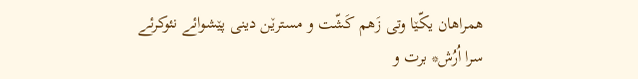همراهان یکّێا وتی زَهم کَشّت و مسترێن دینی پێشوائے نئوکرئے سرا اُرُش* برت و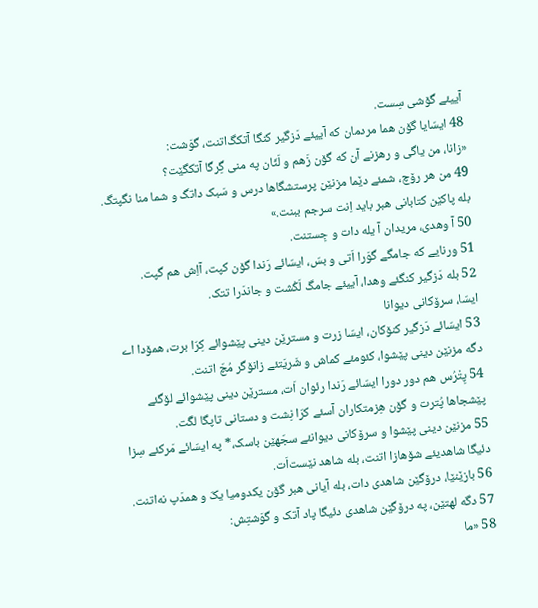آییئے گۆشی سِست.
48 ایسّایا گۆن هما مردمان که آییئے دَزگیر کنگا آتکگ‌اتنت، گوَشت:
«زانا، من یاگی و رهزنے آن که گۆن زَهم و لَٹّان په منی گِرگا آتکگێت؟
49 من هر رۆچ، شمئے دێما مزنێن پرستشگاها درس و سَبک داتگ و شما منا نگپتگ.
بله پاکێن کتابانی هبر باید اِنت سرجم ببنت.»
50 آ وهدی، مریدان آ یله دات و جِستنت.
51 ورنایے که جامگے گوَرا اَتی و بسّ، ایسّائے رَندا گۆن کپت، آاِش هم گپت.
52 بله دَزگیر کنگئے وهدا، آییئے جامگ لَکُشت و جاندَرا تتک.
ایسّا، سرۆکانی دیوانا
53 ایسّائے دَزگیر کنۆکان، ایسّا زرت و مسترێن دینی پێشوائے کِرّا برت، همۆدا اے دگه مزنێن دینی پێشوا، کئومئے کماش و شَریَتئے زانۆگر مُچّ اتنت.
54 پِتْرُس هم دور دورا ایسّائے رَندا رئوان اَت، مسترێن دینی پێشوائے لۆگئے پێشجاها پُترت و گۆن هِزمتکاران آسئے کرّا نِشت و دستانی تاپگا لگّت.
55 مزنێن دینی پێشوا و سرۆکانی دیوانئے سجّهێن باسک،* په ایسّائے مَرکئے سِزا دئیگا شاهدیئے شۆهازا اتنت، بله شاهد نێست‌اَت.
56 بازێنێا، درۆگێن شاهدی دات، بله آیانی هبر گۆن یکدومیا یکّ و همدَپ نه‌اتنت.
57 دگه لهتێن، په درۆگێن شاهدی دئیگا پاد آتک و گوَشتِش:
58 «ما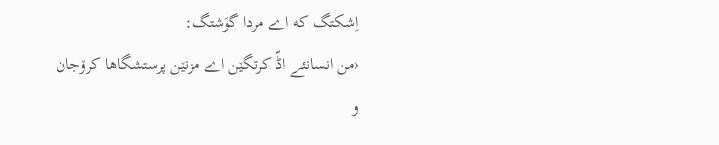اِشکتگ که اے مردا گوَشتگ:
‹من انسانئے اڈّ کرتگێن اے مزنێن پرستشگاها کرۆجان و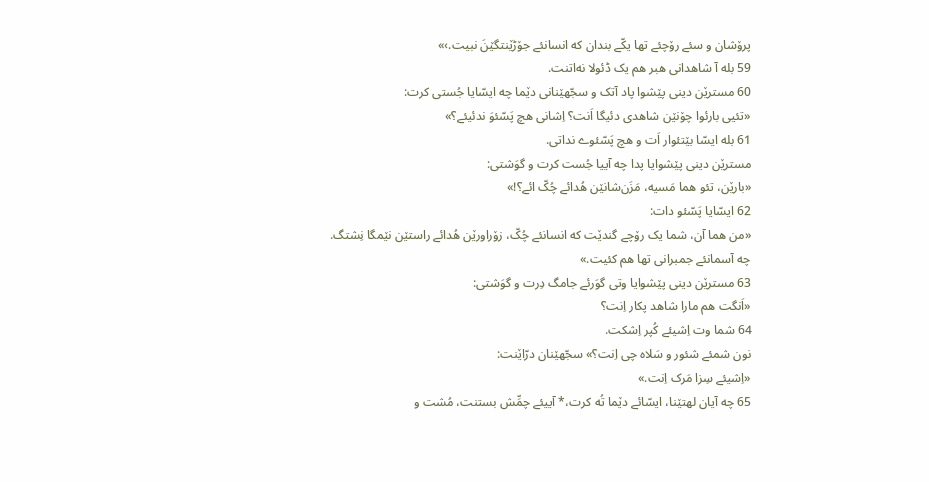پرۆشان و سئے رۆچئے تها یکّے بندان که انسانئے جۆڑێنتگێنَ نبیت.›»
59 بله آ شاهدانی هبر هم یک ڈئولا نه‌اتنت.
60 مسترێن دینی پێشوا پاد آتک و سجّهێنانی دێما چه ایسّایا جُستی کرت:
«تئیی بارئوا چۆنێن شاهدی دئیگا اَنت؟ اِشانی هچ پَسّئوَ ندئیئے؟»
61 بله ایسّا بێتئوار اَت و هچ پَسّئوے نداتی.
مسترێن دینی پێشوایا پدا چه آییا جُست کرت و گوَشتی:
«بارێن، تئو هما مَسیه، مَزَن‌شانێن هُدائے چُکّ ائے؟!»
62 ایسّایا پَسّئو دات:
«من هما آن، شما یک رۆچے گندێت که انسانئے چُکّ، زۆراورێن هُدائے راستێن نێمگا نِشتگ.
چه آسمانئے جمبرانی تها هم کئیت.»
63 مسترێن دینی پێشوایا وتی گوَرئے جامگ دِرت و گوَشتی:
«اَنگت هم مارا شاهد پکار اِنت؟
64 شما وت اِشیئے کُپر اِشکت.
نون شمئے شئور و سَلاه چی اِنت؟» سجّهێنان درّاێنت:
«اِشیئے سِزا مَرک اِنت.»
65 چه آیان لهتێنا، ایسّائے دێما تُه کرت،* آییئے چمِّش بستنت، مُشت و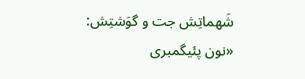شَهماتِش جت و گوَشتِش:
«نون پئیگمبری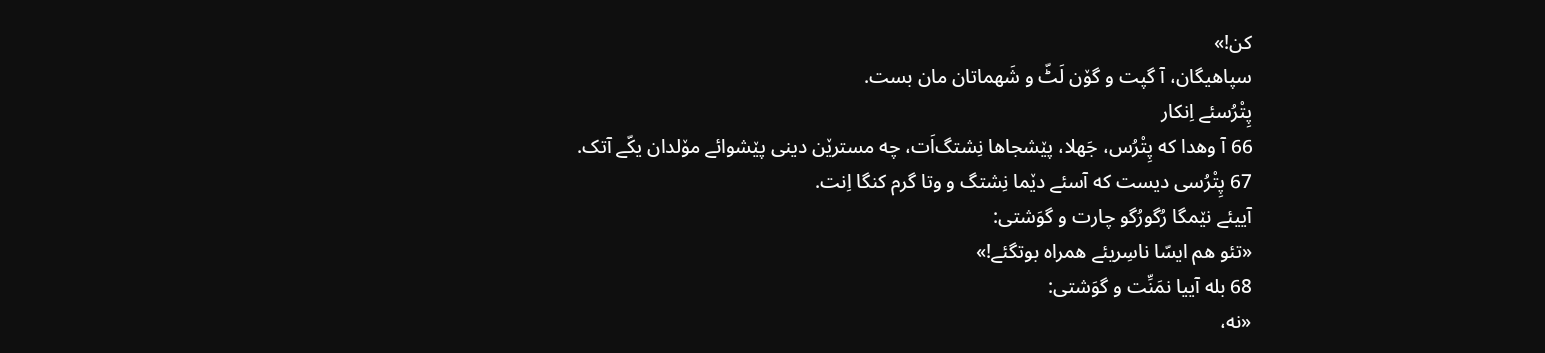کن!»
سپاهیگان، آ گپت و گۆن لَٹّ و شَهماتان مان بست.
پِتْرُسئے اِنکار
66 آ وهدا که پِتْرُس، جَهلا، پێشجاها نِشتگ‌اَت، چه مسترێن دینی پێشوائے مۆلدان یکّے آتک.
67 پِتْرُسی دیست که آسئے دێما نِشتگ و وتا گرم کنگا اِنت.
آییئے نێمگا رُگورُگو چارت و گوَشتی:
«تئو هم ایسّا ناسِریئے همراه بوتگئے!»
68 بله آییا نمَنِّت و گوَشتی:
«نه،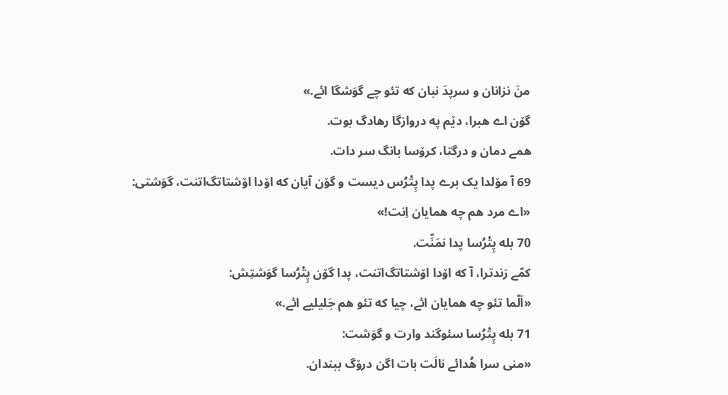منَ نزانان و سرپدَ نبان که تئو چے گوَشگا ائے.»
گۆن اے هبرا، دێم په دروازگا رهادگ بوت.
همے دمان و درگتا، کرۆسا بانگ سر دات.
69 آ مۆلدا یک برے پدا پِتْرُس دیست و گۆن آیان که اۆدا اۆشتاتگ‌اتنت، گوَشتی:
«اے مرد هم چه همایان اِنت!»
70 بله پِتْرُسا پدا نمَنِّت.
کمّے رَندترا، آ که اۆدا اۆشتاتگ‌اتنت، پدا گۆن پِتْرُسا گوَشتِش:
«اَلّما تئو چه همایان ائے، چیا که تئو هم جَلیلیے ائے.»
71 بله پِتْرُسا سئوگند وارت و گوَشت:
«منی سرا هُدائے نالَت بات اگن درۆگ ببندان.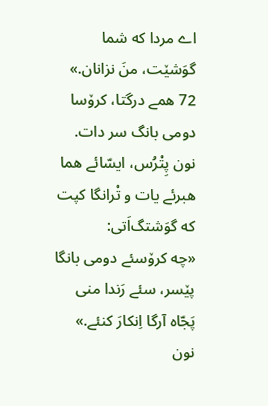اے مردا که شما گوَشێت، منَ نزانان.»
72 همے درگتا، کرۆسا دومی بانگ سر دات.
نون پِتْرُس، ایسّائے هما هبرئے یات و تْرانگا کپت که گوَشتگ‌اَتی:
«چه کرۆسئے دومی بانگا پێسر، سئے رَندا منی پَجّاه آرگا اِنکارَ کنئے.»
نون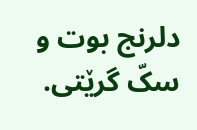دلرنج بوت و سکّ گرێتی.